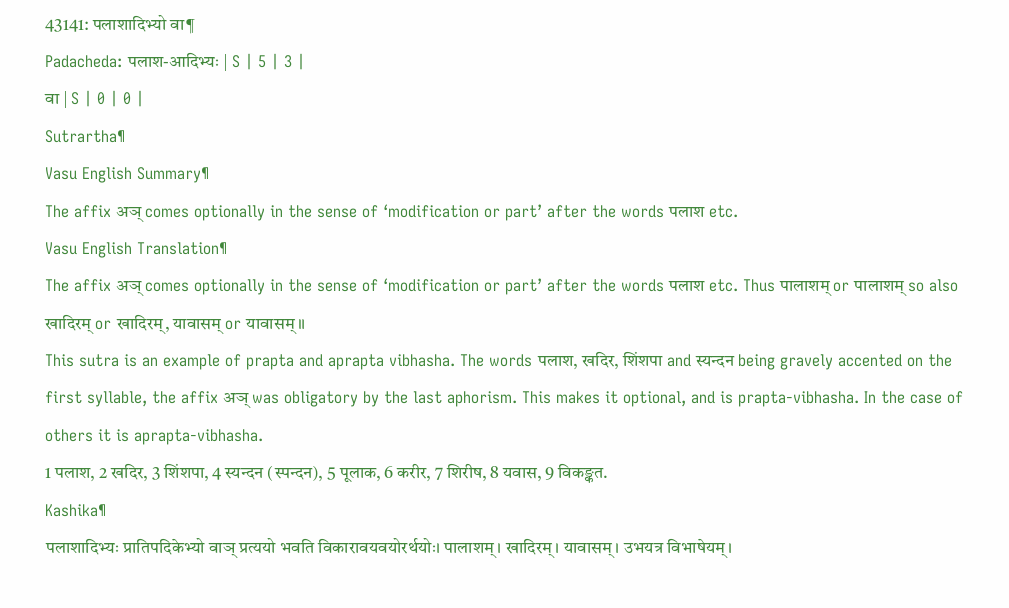43141: पलाशादिभ्यो वा¶
Padacheda: पलाश-आदिभ्यः | S | 5 | 3 |
वा | S | 0 | 0 |
Sutrartha¶
Vasu English Summary¶
The affix अञ् comes optionally in the sense of ‘modification or part’ after the words पलाश etc.
Vasu English Translation¶
The affix अञ् comes optionally in the sense of ‘modification or part’ after the words पलाश etc. Thus पालाशम् or पालाशम् so also खादिरम् or खादिरम्, यावासम् or यावासम् ॥
This sutra is an example of prapta and aprapta vibhasha. The words पलाश, खदिर, शिंशपा and स्यन्दन being gravely accented on the first syllable, the affix अञ् was obligatory by the last aphorism. This makes it optional, and is prapta-vibhasha. In the case of others it is aprapta-vibhasha.
1 पलाश, 2 खदिर, 3 शिंशपा, 4 स्यन्दन (स्पन्दन), 5 पूलाक, 6 करीर, 7 शिरीष, 8 यवास, 9 विकङ्कत.
Kashika¶
पलाशादिभ्यः प्रातिपदिकेभ्यो वाञ् प्रत्ययो भवति विकारावयवयोरर्थयोः। पालाशम्। खादिरम्। यावासम्। उभयत्र विभाषेयम्।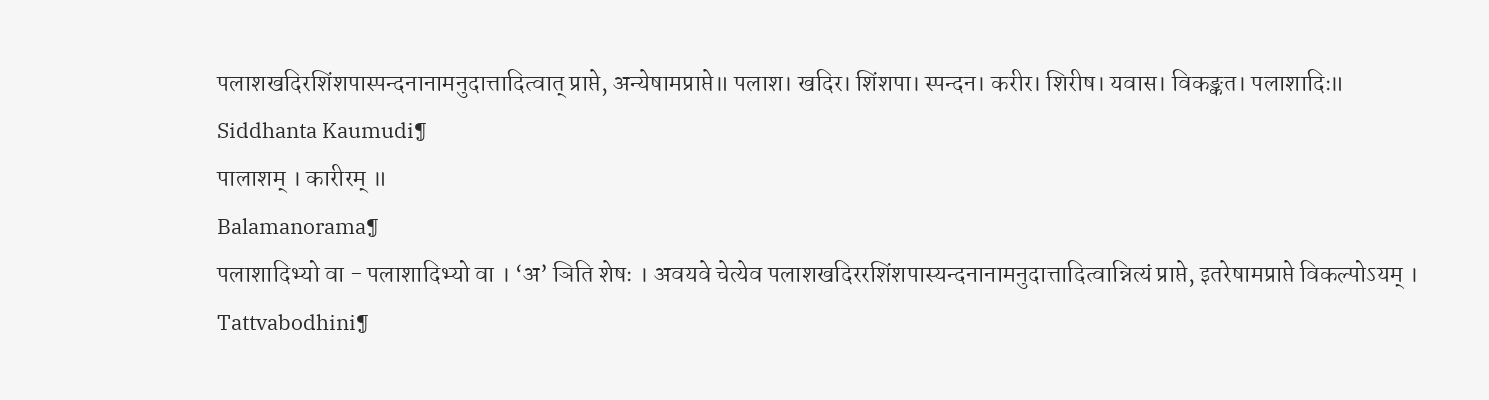पलाशखदिरशिंशपास्पन्दनानामनुदात्तादित्वात् प्राप्ते, अन्येषामप्राप्ते॥ पलाश। खदिर। शिंशपा। स्पन्दन। करीर। शिरीष। यवास। विकङ्कत। पलाशादिः॥
Siddhanta Kaumudi¶
पालाशम् । कारीरम् ॥
Balamanorama¶
पलाशादिभ्यो वा - पलाशादिभ्यो वा । ‘अ’ ञिति शेषः । अवयवे चेत्येव पलाशखदिररशिंशपास्यन्दनानामनुदात्तादित्वान्नित्यं प्राप्ते, इतरेषामप्राप्ते विकल्पोऽयम् ।
Tattvabodhini¶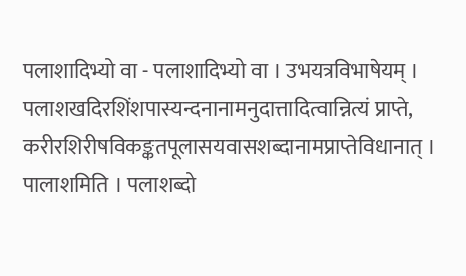पलाशादिभ्यो वा - पलाशादिभ्यो वा । उभयत्रविभाषेयम् । पलाशखदिरशिंशपास्यन्दनानामनुदात्तादित्वान्नित्यं प्राप्ते, करीरशिरीषविकङ्कतपूलासयवासशब्दानामप्राप्तेविधानात् । पालाशमिति । पलाशब्दो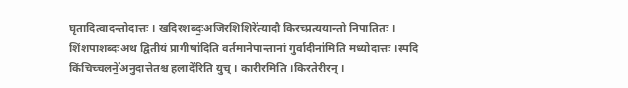घृतादित्वादन्तोदात्तः । खदिरशब्दः॒अजिरशिशिरे॑त्यादौ किरच्प्रत्ययान्तो निपातितः । शिंशपाशब्दःअथ द्वितीयं प्रागीषा॑दिति वर्तमानेपान्तानां गुर्वादीना॑मिति मध्योदात्तः ।स्पदि किंचिच्चलने॒॑अनुदात्तेतश्च हलादे॑रिति युच् । कारीरमिति ।किरतेरीरन् ।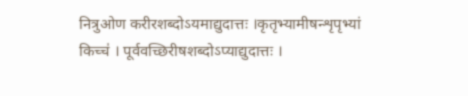नित्रुओण करीरशब्दोऽयमाद्युदात्तः ।कृतृभ्यामीषन्शृपृभ्यां किच्च॑ । पूर्ववच्छिरीषशब्दोऽप्याद्युदात्तः ।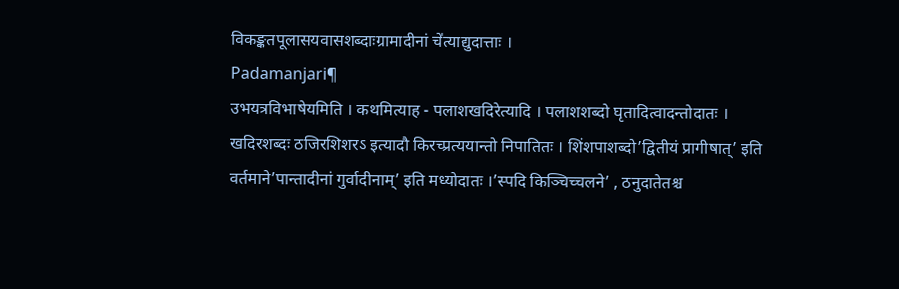विकङ्कतपूलासयवासशब्दाःग्रामादीनां चे॑त्याद्युदात्ताः ।
Padamanjari¶
उभयत्रविभाषेयमिति । कथमित्याह - पलाशखदिरेत्यादि । पलाशशब्दो घृतादित्वादन्तोदातः । खदिरशब्दः ठजिरशिशरऽ इत्यादौ किरच्प्रत्ययान्तो निपातितः । शिंशपाशब्दो’द्वितीयं प्रागीषात्’ इति वर्तमाने’पान्तादीनां गुर्वादीनाम्’ इति मध्योदातः ।’स्पदि किञ्चिच्चलने’ , ठनुदातेतश्च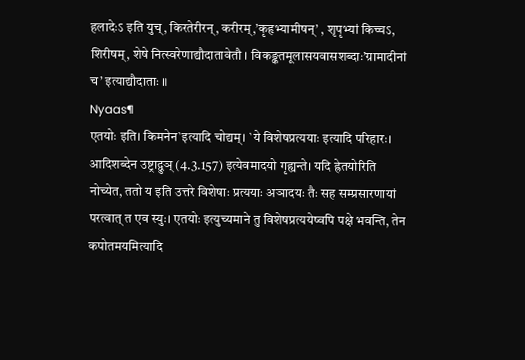हलादेःऽ इति युच्, किरतेरीरन्, करीरम्,’कृहृभ्यामीषन्’ , शृपृभ्यां किच्चऽ, शिरीषम्, शेषे नित्स्वरेणाद्यौदातावेतौ । विकङ्कतमूलासयवासशब्दाः’ग्रामादीनां च’ इत्याद्यौदाताः ॥
Nyaas¶
एतयोः इति। किमनेन`इत्यादि चोद्यम्। `ये विशेषप्रत्ययाः इत्यादि परिहारः। आदिशब्देन उष्ट्राद्वुञ् (4.3.157) इत्येवमादयो गृह्यन्ते। यदि ह्रेतयोरिति नोच्येत, ततो य इति उत्तरे विशेषाः प्रत्ययाः अञादयः तैः सह सम्प्रसारणायां परत्वात् त एव स्युः। एतयोः इत्युच्यमाने तु विशेषप्रत्ययेष्वपि पक्षे भवन्ति, तेन कपोतमयमित्यादि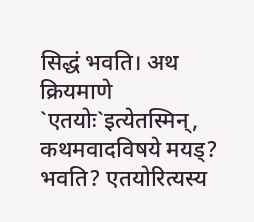सिद्धं भवति। अथ क्रियमाणे `एतयोः`इत्येतस्मिन्, कथमवादविषये मयड्? भवति? एतयोरित्यस्य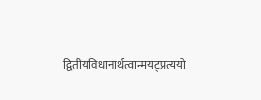द्वितीयविधानार्थत्वान्मयट्प्रत्ययो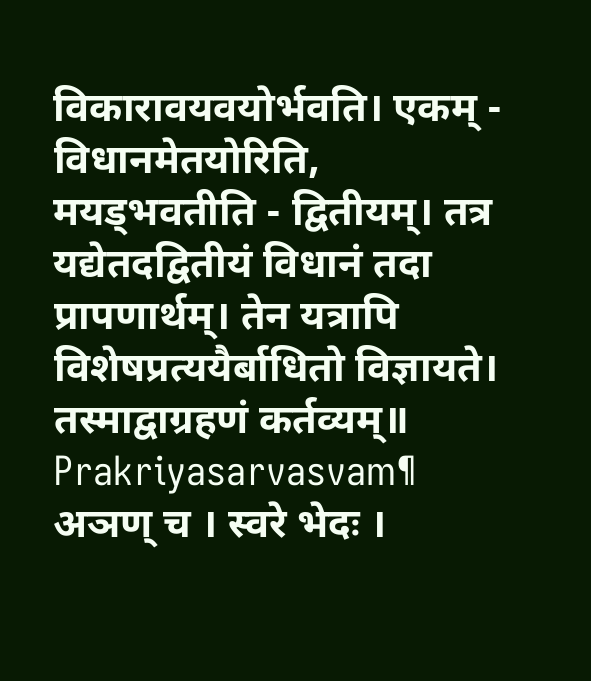विकारावयवयोर्भवति। एकम् - विधानमेतयोरिति, मयड्भवतीति - द्वितीयम्। तत्र यद्येतदद्वितीयं विधानं तदा प्रापणार्थम्। तेन यत्रापि विशेषप्रत्ययैर्बाधितो विज्ञायते। तस्माद्वाग्रहणं कर्तव्यम्॥
Prakriyasarvasvam¶
अञण् च । स्वरे भेदः ।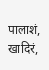पालाशं, खादिरं,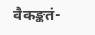वैकङ्कतं-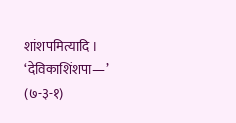शांशपमित्यादि । ‘देविकाशिंशपा—’ (७-३-१)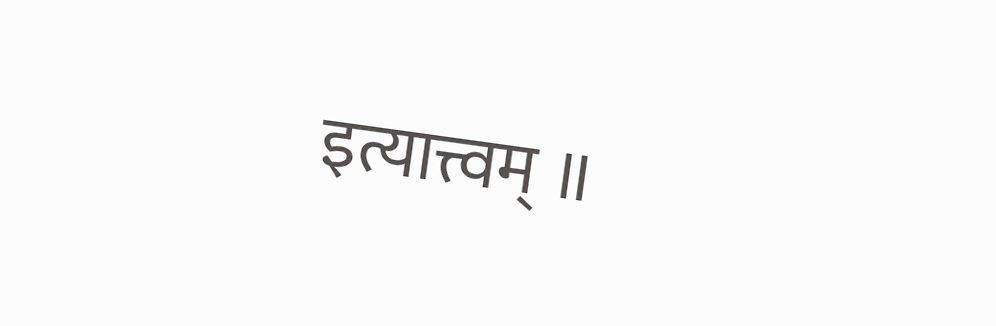इत्यात्त्वम् ॥